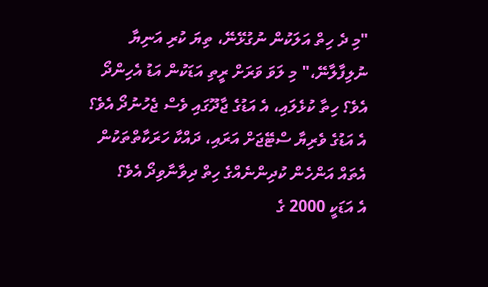"މި ދެ ހިތް އަލަކުން ނުގުޅޭނޭ، ތިޔަ ކުރި އަނިޔާ ނުލިފާލާނޭ،" މި ލަވަ ވަރަށް ރީތި އަޑަކުން އަޑު އެހިންދޯ އެވެ؟ ހިތާ ކުޅެލައި، އެ އަޑުގެ ޖާދޫގައި ވެސް ޖެހުނުދޯ އެވެ؟ އެ އަޑުގެ ވެރިޔާ ސްޓޭޖަށް އަރައި، ދައްކާ ހަރަކާތްތަކުން އެތައް އަންހެން ކުދިންނެއްގެ ހިތް ދިވާނާވިދޯ އެވެ؟
އެ އަޑަކީ 2000 ގެ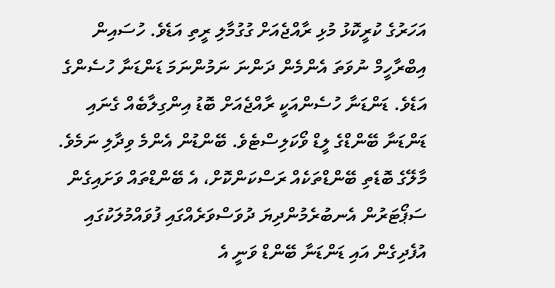އަހަރުގެ ކުރީކޮޅު މުޅި ރާއްޖެއަށް ގުގުމާލި ރީތި އަޑެވެ. ހުސައިން އިބްރާހީމް ނުވަތަ އެންމެން ދަންނަ ނަމުންނަމަ ޑަންޑަނާ ހުސެންގެ އަޑެވެ. ޑަންޑަނާ ހުސެންއަކީ ރާއްޖެއަށް ބޮޑު އިންގިލާބެއް ގެނައި ޑަންޑަނާ ބޭންޑްގެ ލީޑް ވޯކަލިސްޓެވެ. ބޭންޑުން އެންމެ ވިދާލި ނަމެވެ.
މާލޭގެ ބޮޑެތި ބޭންޑްތަކެއް ރަސްކަންކޮށް، އެ ބޭންޑްތައް ވަށައިގެން ސަޕޯޓަރުން އެނބުރެމުންދިޔަ ދުވަސްވަރެއްގައި ފުވައްމުލަކުގައި އުފެދިގެން އައި ޑަންޑަނާ ބޭންޑް ވަނީ އެ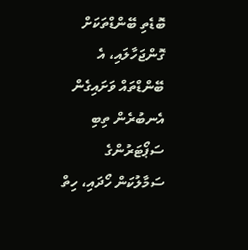ބޮޑެތި ބޭންޑްތަކަށް ގޮންޖަހާލައި، އެ ބޭންޑްތައް ވަށައިގެން އެނބުރެން ތިބި ސަޕޯޓަރުންގެ ސަމާލުކަން ހޯދައި، ހިތް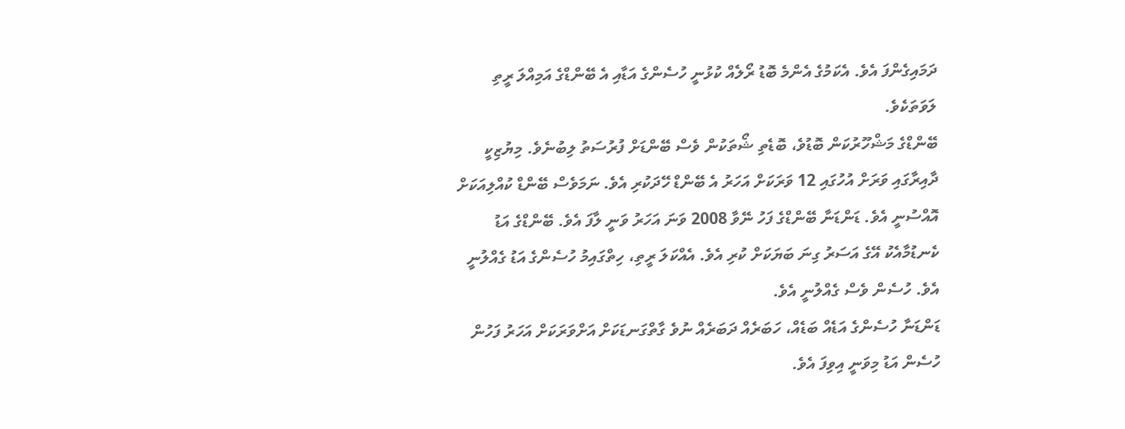ދަމައިގެންފަ އެވެ. އެކަމުގެ އެންމެ ބޮޑު ރޯލެއް ކުޅުނީ ހުސެންގެ އަޑާއި އެ ބޭންޑްގެ އަމިއްލަ ރީތި ލަވަތަކެވެ.
ބޭންޑްގެ މަޝްހޫރުކަން ބޮޑުވެ، ބޮޑެތި ޝޯތަކުން ވެސް ބޭންޑަށް ފުރުސަތު ލިބުނެވެ. މިޔުޒިކީ ދާއިރާގައި ވަރަށް އުހުގައި 12 ވަރަކަށް އަހަރު އެ ބޭންޑް ހޭދަކުރި އެވެ. ނަމަވެސް ބޭންޑް ކުއްލިއަކަށް އޮއްސުނީ އެވެ. ޑަންޑަނާ ބޭންޑްގެ ފަހު ނޭވާ 2008 ވަނަ އަހަރު ވަނީ ލާފަ އެވެ. ބޭންޑްގެ އަޑު ކެނޑުމާއެކު އޭގެ އަސަރު ގިނަ ބަޔަކަށް ކުރި އެވެ. އެއްކަލަ ރީތި، ހިތްގައިމު ހުސެންގެ އަޑު ގެއްލުނީ އެވެ. ހުސެން ވެސް ގެއްލުނީ އެވެ.
ޑަންޑަނާ ހުސެންގެ އަޑެއް ބަޑެއް، ހަބަރެއް ދަބަރެއް ނުވެ ގާތްގަނޑަކަށް އަށްވަރަކަށް އަހަރު ފަހުން ހުސެން އަޑު މިވަނީ އިވިފަ އެވެ.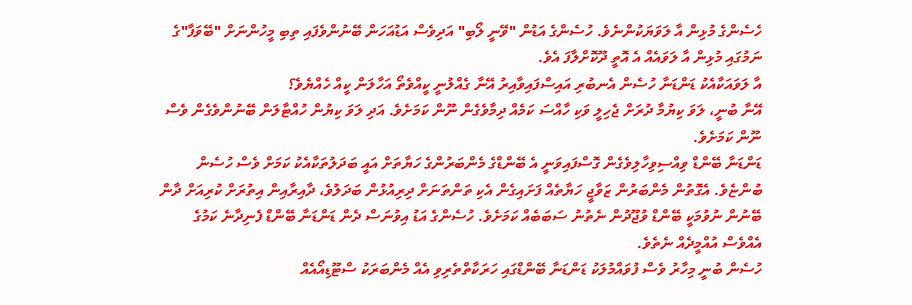ހެސެންގެ މުޅިން އާ ލަވަޔަކުންނެވެ. ހުސެންގެ އަޑުން "ވޭނީ ލޯބި" އަދިވެސް އަޑުއަހަން ބޭނުންވެފައި ތިބި މީހުންނަށް "ބޭވަފާ"ގެ ނަމުގައި މުޅިން އާ ލަވައެއް އެ އޮތީ ދޫކޮށްލާފަ އެވެ.
އާ ލަވައަކާއެކު ޑަންޑަނާ ހުސެން އެނބުރި އައިސްފައިވާއިރު އޭނާ ގެއްލުނީ ކީއްވެތޯ އަހާލަން ކީއް ހެއްޔެވެ؟
އޭނާ ބުނީ، ލަވަ ކިޔުމާ ދުރަށް ޖެހިލީ ވަކި ހާއްސަ ކަމެއް ދިމާވެގެން ނޫން ކަމަށެވެ. އަދި ލަވަ ކިޔުން ހުއްޓާލަން ބޭނުންވެގެން ވެސް ނޫން ކަމަށެވެ.
ޑަންޑަނާ ބޭންޑް ވިއްސިވިހާލިވެގެން ގޮސްފައިވަނީ އެ ބޭންޑްގެ މެންބަރުންގެ ހަޔާތަށް އައީ ބަދަލުތަކާއެކު ކަމަށް ވެސް ހުސެން ބުންޏެވެ. އެގޮތުން މެންބަރުން ޒަވާޖީ ހަޔާތެއް ފަށައިގެން އެކި ތަންތަނަށް ދިރިއުޅުން ބަދަލުވެ، ދާއިރާއިން އިތުރަށް ކުރިއަށް ދާން ބޭނުން ނުވުމަކީ ބޭންޑް ވުޖޫދުން ނެތުނު ސަބަބެއް ކަމަށެވެ. ހުސެންގެ އަޑު އިވުނަސް ދެން ޑަންޑަނާ ބޭންޑް ފެނިދާނެ ކަމުގެ އެއްވެސް އުއްމީދެއް ނެތެވެ.
ހުސެން ބުނީ މިހާރު ވެސް ފުވައްމުލަކު ޑަންޑަނާ ބޭންޑްގައި ހަރަކާތްތެރިވި އެއް މެންބަރަކު ސްޓޫޑިއޯއެއް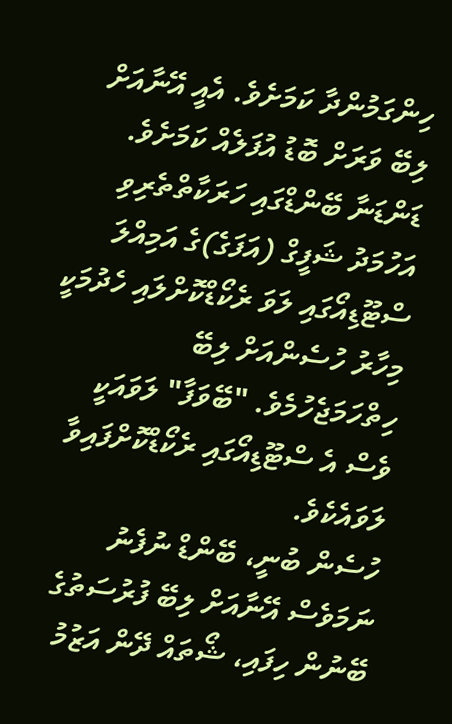ހިންގަމުންދާ ކަމަށެވެ. އެއީ އޭނާއަށް ލިބޭ ވަރަށް ބޮޑު އުފަލެއް ކަމަށެވެ. ޑަންޑަނާ ބޭންޑްގައި ހަރަކާތްތެރިވި އަހުމަދު ޝަފީގް (އަފަގެ)ގެ އަމިއްލަ ސްޓޫޑިއޯގައި ލަވަ ރެކޯޑްކޮށްލައި ހެދުމަކީ މިހާރު ހުސެންއަށް ލިބޭ ހިތްހަމަޖެހުމެވެ. "ބޭވަފާ" ލަވައަކީ ވެސް އެ ސްޓޫޑިއޯގައި ރެކޯޑްކޮށްފައިވާ ލަވައެކެވެ.
ހުސެން ބުނީ، ބޭންޑް ނުފެނު ނަމަވެސް އޭނާއަށް ލިބޭ ފުރުސަތުގެ ބޭނުން ހިފައި، ޝޯތައް ދޭން އަޒުމު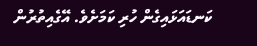ކަނޑައަޅައިގެން ހުރި ކަމަށެވެ. އޭގެއިތުރުން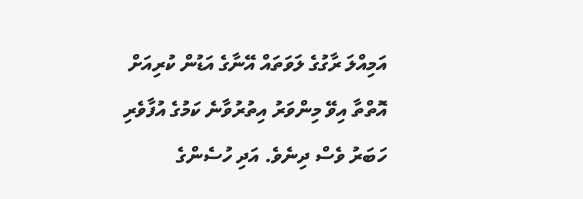އަމިއްލަ ރާގުގެ ލަވަތައް އޭނާގެ އަޑުން ކުރިއަށް އޮތްތާ އިވޭ މިންވަރު އިތުރުވާނެ ކަމުގެ އުފާވެރި ހަބަރު ވެސް ދިނެވެ. އަދި ހުސެންގެ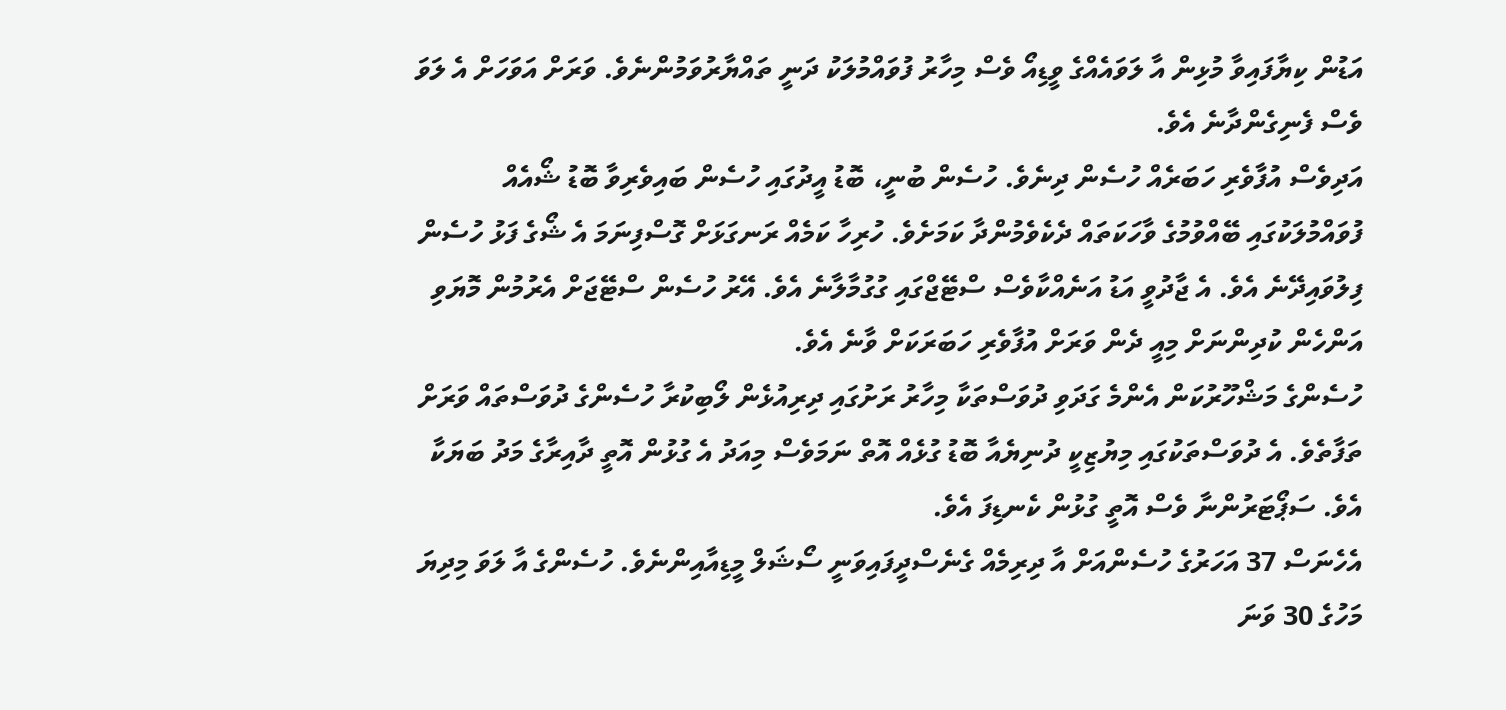އަޑުން ކިޔާފައިވާ މުޅިން އާ ލަވައެއްގެ ވީޑިއޯ ވެސް މިހާރު ފުވައްމުލަކު ދަނީ ތައްޔާރުވަމުންނެވެ. ވަރަށް އަވަހަށް އެ ލަވަ ވެސް ފެނިގެންދާނެ އެވެ.
އަދިވެސް އުފާވެރި ހަބަރެއް ހުސެން ދިނެވެ. ހުސެން ބުނީ، ބޮޑު އީދުގައި ހުސެން ބައިވެރިވާ ބޮޑު ޝޯއެއް ފުވައްމުލަކުގައި ބޭއްވުމުގެ ވާހަކަތައް ދެކެވެމުންދާ ކަމަށެވެ. ހުރިހާ ކަމެއް ރަނގަޅަށް ގޮސްފިނަމަ އެ ޝޯގެ ފަޅު ހުސެން ފިލުވައިދޭނެ އެވެ. އެ ޖާދުވީ އަޑު އަނެއްކާވެސް ސްޓޭޖްގައި ގުގުމާލާނެ އެވެ. އޭރު ހުސެން ސްޓޭޖަށް އެރުމުން މޮޔަވި އަންހެން ކުދިންނަށް މިއީ ދެން ވަރަށް އުފާވެރި ހަބަރަކަށް ވާނެ އެވެ.
ހުސެންގެ މަޝްހޫރުކަން އެންމެ ގަދަވި ދުވަސްތަކާ މިހާރު ރަށުގައި ދިރިއުޅެން ލޯބިކުރާ ހުސެންގެ ދުވަސްތައް ވަރަށް ތަފާތެވެ. އެ ދުވަސްތަކުގައި މިޔުޒިކީ ދުނިޔެއާ ބޮޑު ގުޅެއް އޮތް ނަމަވެސް މިއަދު އެ ގުޅުން އޮތީ ދާއިރާގެ މަދު ބަޔަކާ އެވެ. ސަޕޯޓަރުންނާ ވެސް އޮތީ ގުޅުން ކެނޑިފަ އެވެ.
އެހެނަސް 37 އަހަރުގެ ހުސެންއަށް އާ ދިރިމެއް ގެނެސްދީފައިވަނީ ސޯޝަލް މީޑިއާއިންނެވެ. ހުސެންގެ އާ ލަވަ މިދިޔަ މަހުގެ 30 ވަނަ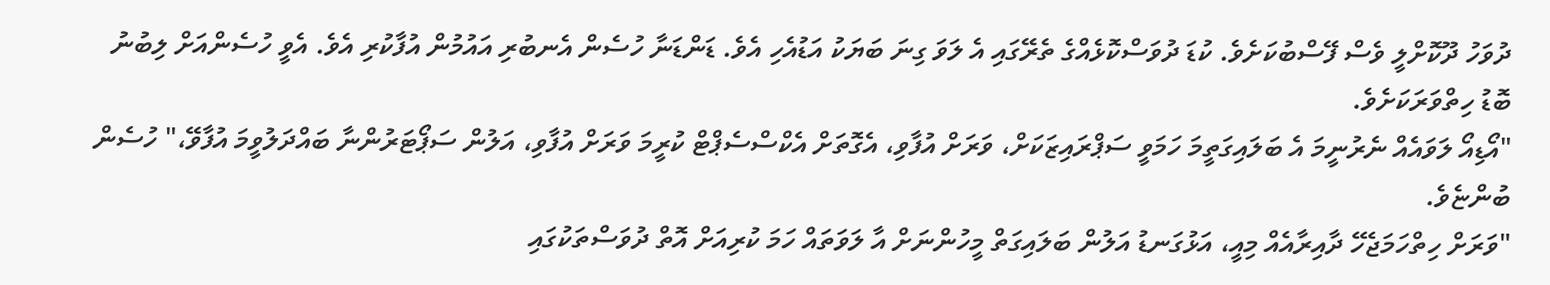ދުވަހު ދޫކޮށްލީ ވެސް ފޭސްބުކަށެވެ. ކުޑަ ދުވަސްކޮޅެއްގެ ތެރޭގައި އެ ލަވަ ގިނަ ބަޔަކު އަޑުއެހި އެވެ. ޑަންޑަނާ ހުސެން އެނބުރި އައުމުން އުފާކުރި އެވެ. އެވީ ހުސެންއަށް ލިބުނު ބޮޑު ހިތްވަރަކަށެވެ.
"އޯޑިއޯ ލަވައެއް ނެރުނީމަ އެ ބަލައިގަތީމަ ހަމަވީ ސަޕްރައިޒަކަށް، ވަރަށް އުފާވި، އެގޮތަށް އެކްސްސެޕްޓް ކުރީމަ ވަރަށް އުފާވި، އަލުން ސަޕޯޓަރުންނާ ބައްދަލުވީމަ އުފާވޭ،" ހުސެން ބުންޏެވެ.
"ވަރަށް ހިތްހަމަޖެހޭ ދާއިރާއެއް މިއީ، އަޅުގަނޑު އަލުން ބަލައިގަތް މީހުންނަށް އާ ލަވަތައް ހަމަ ކުރިއަށް އޮތް ދުވަސްތަކުގައި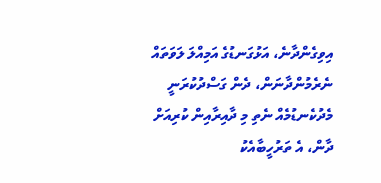އިވިގެންދާނެ، އަޅުގަނޑުގެ އަމިއްލަ ލަވަތައް ނެރެމުންދާނަން، ދެން ގަސްދުކުރަނީ މެދުކެނޑުމެއް ނެތި މި ދާއިރާއިން ކުރިއަށް ދާން، އެ ތަރުހީބާއެކު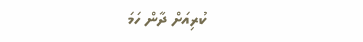ކުރިއަށް ދާން ހަމަ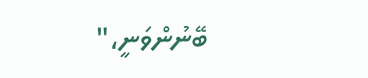ބޭނުންވަނީ،"